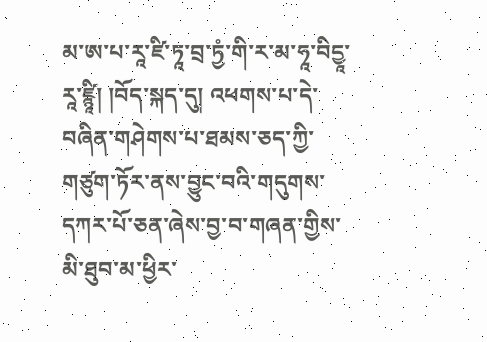མ་ཨ་པ་རཱ་ཛི་ཏཱ་བྲ་ཏྱཾ་གི་ར་མ་ཧཱ་བིདྱཱ་རཱ་ཛྙཱི། །བོད་སྐད་དུ། འཕགས་པ་དེ་བཞིན་གཤེགས་པ་ཐམས་ཅད་ཀྱི་གཙུག་ཏོར་ནས་བྱུང་བའི་གདུགས་དཀར་པོ་ཅན་ཞེས་བྱ་བ་གཞན་གྱིས་མི་ཐུབ་མ་ཕྱིར་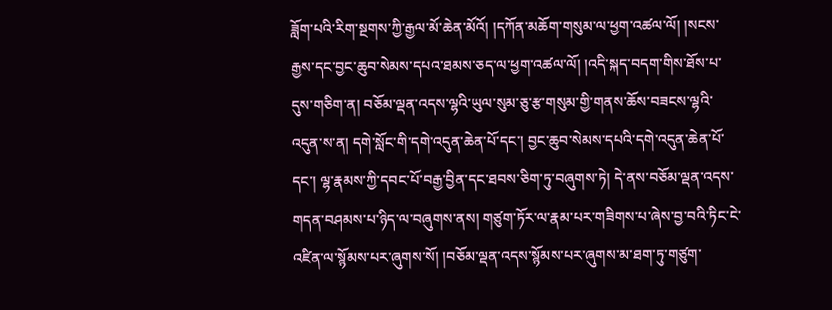ཟློག་པའི་རིག་སྔགས་ཀྱི་རྒྱལ་མོ་ཆེན་མོའོ། །དཀོན་མཆོག་གསུམ་ལ་ཕྱག་འཚལ་ལོ། །སངས་རྒྱས་དང་བྱང་ཆུབ་སེམས་དཔའ་ཐམས་ཅད་ལ་ཕྱག་འཚལ་ལོ། །འདི་སྐད་བདག་གིས་ཐོས་པ་དུས་གཅིག་ན། བཅོམ་ལྡན་འདས་ལྷའི་ཡུལ་སུམ་ཅུ་རྩ་གསུམ་གྱི་གནས་ཆོས་བཟངས་ལྷའི་འདུན་ས་ན། དགེ་སློང་གི་དགེ་འདུན་ཆེན་པོ་དང་། བྱང་ཆུབ་སེམས་དཔའི་དགེ་འདུན་ཆེན་པོ་དང་། ལྷ་རྣམས་ཀྱི་དབང་པོ་བརྒྱ་བྱིན་དང་ཐབས་ཅིག་ཏུ་བཞུགས་ཏེ། དེ་ནས་བཅོམ་ལྡན་འདས་གདན་བཤམས་པ་ཉིད་ལ་བཞུགས་ནས། གཙུག་ཏོར་ལ་རྣམ་པར་གཟིགས་པ་ཞེས་བྱ་བའི་ཏིང་ངེ་འཛིན་ལ་སྙོམས་པར་ཞུགས་སོ། །བཅོམ་ལྡན་འདས་སྙོམས་པར་ཞུགས་མ་ཐག་ཏུ་གཙུག་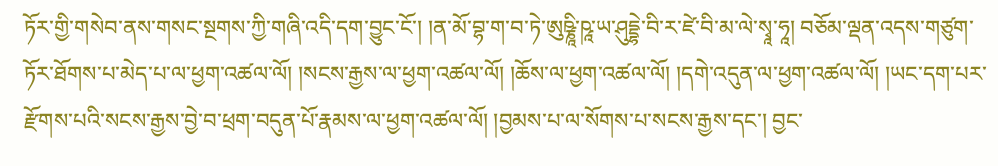ཏོར་གྱི་གསེབ་ནས་གསང་སྔགས་ཀྱི་གཞི་འདི་དག་བྱུང་ངོ་། །ན་མོ་བྷ་ག་བ་ཏེ་ཨུཥྞཱི་ཥཱ་ཡ་ཤུདྡྷེ་བི་ར་ཛེ་བི་མ་ལེ་སྭཱ་ཧཱ། བཅོམ་ལྡན་འདས་གཙུག་ཏོར་ཐོགས་པ་མེད་པ་ལ་ཕྱག་འཚལ་ལོ། །སངས་རྒྱས་ལ་ཕྱག་འཚལ་ལོ། །ཆོས་ལ་ཕྱག་འཚལ་ལོ། །དགེ་འདུན་ལ་ཕྱག་འཚལ་ལོ། །ཡང་དག་པར་རྫོགས་པའི་སངས་རྒྱས་བྱེ་བ་ཕྲག་བདུན་པོ་རྣམས་ལ་ཕྱག་འཚལ་ལོ། །བྱམས་པ་ལ་སོགས་པ་སངས་རྒྱས་དང་། བྱང་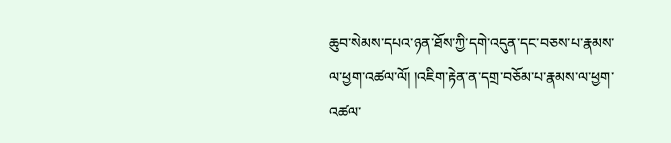ཆུབ་སེམས་དཔའ་ཉན་ཐོས་ཀྱི་དགེ་འདུན་དང་བཅས་པ་རྣམས་ལ་ཕྱག་འཚལ་ལོ། །འཇིག་རྟེན་ན་དགྲ་བཅོམ་པ་རྣམས་ལ་ཕྱག་འཚལ་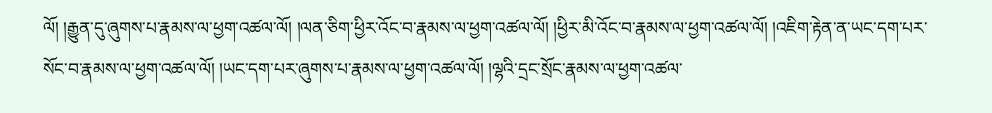ལོ། །རྒྱུན་དུ་ཞུགས་པ་རྣམས་ལ་ཕྱག་འཚལ་ལོ། །ལན་ཅིག་ཕྱིར་འོང་བ་རྣམས་ལ་ཕྱག་འཚལ་ལོ། །ཕྱིར་མི་འོང་བ་རྣམས་ལ་ཕྱག་འཚལ་ལོ། །འཇིག་རྟེན་ན་ཡང་དག་པར་སོང་བ་རྣམས་ལ་ཕྱག་འཚལ་ལོ། །ཡང་དག་པར་ཞུགས་པ་རྣམས་ལ་ཕྱག་འཚལ་ལོ། །ལྷའི་དྲང་སྲོང་རྣམས་ལ་ཕྱག་འཚལ་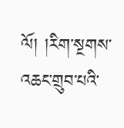ལོ། །རིག་སྔགས་འཆང་གྲུབ་པའི་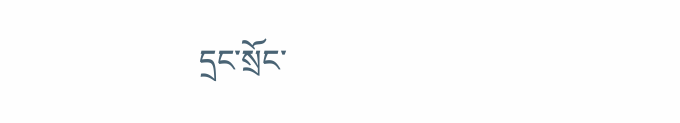དྲང་སྲོང་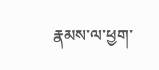རྣམས་ལ་ཕྱག་